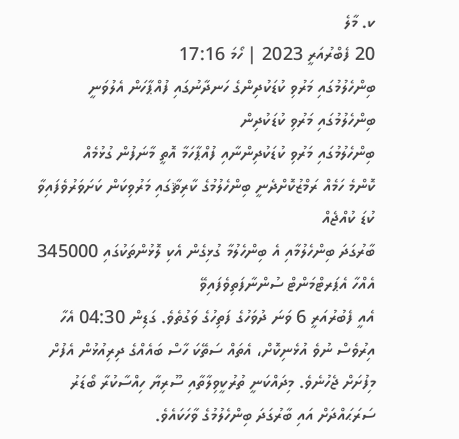ކ. މާލެ
20 ފެބްރުއަރީ 2023 | ހޯމަ 17:16
ބިންހެލުމުގައި މަރުވި ކުޑަކުދިންގެ ހަނދާނުގައި ފުއްޕާހަން އެލުވަނީ
ބިންހެލުމުގައި މަރުވި ކުޑަކުދިން
ބިންހެލުމުގައި މަރުވި ކުޑަކުދިންނާއި ފުއްޕާހަމާ އޮތީ މާނަފުން ގުޅުމެއް
ކޮންމެ ހަމެއް ރަމްޒުކޮށްދެނީ ބިންހެލުމުގެ ކާރިޘާގައި މަރުވިކަން ކަށަވަރުވެފައިވާ ކުޑަ ކުއްޖެއް
ބާރުގަދަ ބިންހެލުމާއި އެ ބިންހެލުމާ ގުޅިގެން އެކި ލޮޅުންތަކުގައި 345000 އެއްހާ އެޕަރޓްމަންޓް ސުންނާފަތިވެފައިވޭ
އެއީ ފެބުރުއަރީ 6 ވަނަ ދުވަހުގެ ފަތިހުގެ ވަގުތެވެ. ގަޑިން 04:30 އެހާ އިރުވެސް ނުވެ އުޅެނިކޮށް، އެތައް ސަތޭކަ ހާސް ބައެއްގެ ދިރިއުޅުން އެފުށް މިފުށަށް ޖެހުނެވެ. މިދައްކަނީ ތުރުކީވިލާތާއި ސޫރިޔާ ހިއްސާކުރާ ބޯޑަރު ސަރަޙައްދަށް އައި ބާރުގަދަ ބިންހެލުމުގެ ވާހަކައެވެ.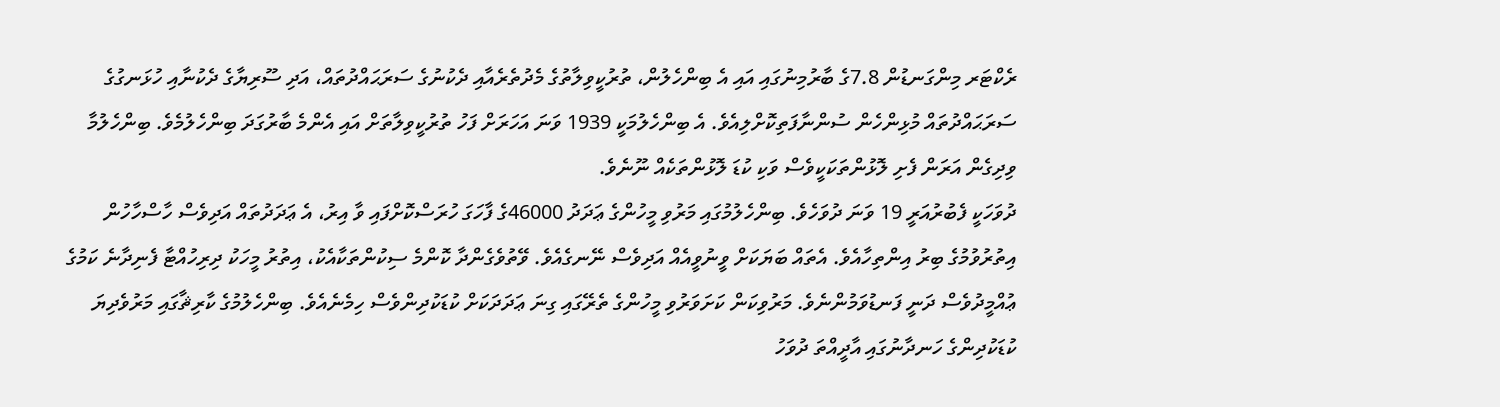ރެކްޓަރ މިންގަނޑުން 7.8ގެ ބާރުމިނުގައި އައި އެ ބިންހެލުން، ތުރުކީވިލާތުގެ މެދުތެރެއާއި ދެކުނުގެ ސަރަޙައްދުތައް، އަދި ސޫރިޔާގެ ދެކުނާއި ހުޅަނގުގެ ސަރަޙައްދުތައް މުޅިންހެން ސުންނާފަތިކޮށްލިއެވެ. އެ ބިންހެލުމަކީ 1939 ވަނަ އަހަރަށް ފަހު ތުރުކީވިލާތަށް އައި އެންމެ ބާރުގަދަ ބިންހެލުމެވެ. ބިންހެލުމާ ވިދިގެން އަރަން ފެށި ލޮޅުންތަކަކީވެސް ވަކި ކުޑަ ލޮޅުންތަކެއް ނޫނެވެ.
ދުވަހަކީ ފެބުރުއަރީ 19 ވަނަ ދުވަހެވެ. ބިންހެލުމުގައި މަރުވި މީހުންގެ ޢަދަދު 46000ގެ ފާހަގަ ހުރަސްކޮށްފައި ވާ އިރު، އެ ޢަދަދުތައް އަދިވެސް ހާސްހާހުން އިތުރުވުމުގެ ބިރު އިންތިހާއެވެ. އެތައް ބަޔަކަށް ވީނުވީއެއް އަދިވެސް ނޭނގެއެވެ. ވޭތުވެގެންދާ ކޮންމެ ސިކުންތަކާއެކު، އިތުރު މީހަކު ދިރިހުއްޓާ ފެނިދާނެ ކަމުގެ ޢުއްމީދުވެސް ދަނީ ފަނޑުވަމުންނެވެ. މަރުވިކަން ކަށަވަރުވި މީހުންގެ ތެރޭގައި ގިނަ ޢަދަދަކަށް ކުޑަކުދިންވެސް ހިމެނެއެވެ. ބިންހެލުމުގެ ކާރިޘާގައި މަރުވެދިޔަ ކުޑަކުދިންގެ ހަނދާނުގައި އާދީއްތަ ދުވަހު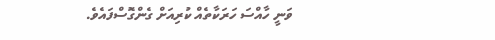ވަނީ ހާއްސަ ހަރަކާތެއް ކުރިއަށް ގެންގޮސްފައެވެ.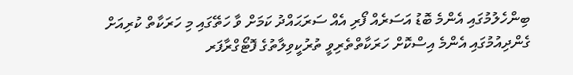ބިންހެލުމުގައި އެންމެ ބޮޑު އަސަރެއް ފޯރި އެއް ސަރަޙައްދު ކަމަށް ވާ ހަތޭގައި މި ހަރަކާތް ކުރިއަށް ގެންދިއުމުގައި އެންމެ އިސްކޮށް ހަރަކާތްތެރިވީ ތުރުކީވިލާތުގެ ފޮޓޯގްރާފަރ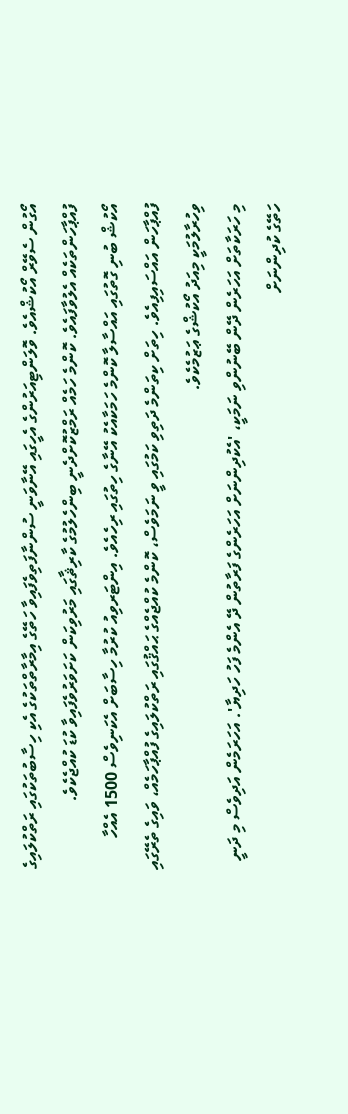އޯގުން ސެވޭރް އޯކުޝްއެވެ. ވޮލަންޓިއަރުންގެ އެހީގައި އޭނާވަނީ ސުންނާފަތިވެފައިވާ ހަތޭގެ އިމާރާތްތަކުގެ އެކި ހިސާބުތަކުގައި ރަތްކުލައިގެ ފުއްޕާހަންތަކެއް އެލުވާފައެވެ. ކޮންމެ ހަމެއް ރަމްޒުކޮށްދެނީ ބިންހެލުމުގެ ކާރިޘާގައި މަރުވިކަން ކަށަވަރުވެފައިވާ ކުޑަ ކުއްޖެކެވެ.
އޯކުޝް ބުނި ގޮތުގައި އައްސާލާ ކޮންމެ ހަމަކާއެކު އޭނާގެ ހިތުގައި ރިހެއެވެ. އިންޓަރވިއު ކުރުމާ ހިސާބަށް އެކަނިވެސް 1500 އެއްހާ ފުއްޕާހަން އައްސައިފިއެވެ. ހިތަށް ކިތަންމެ ދަތިވި ކަމުގައި ވީ ނަމަވެސް، ކޮންމެ ކުއްޖެއްގެ ޙައްޤުގައި ރަތްކުލައިގެ ފުއްޕާހަމެއް، ވައިގެ ތެރޭގައި ވިހުރާލުމަކީ މިއަދު އޯކުޝްގެ ޢަޒުމެކެވެ.
މި ހަރަކާތަށް އަހަރެން ދޭން ބޭނުންވި ނަމަކީ، 'އެކުދިންނަށް އަހަރެންގެ ފަރާތުން ދޭ އެންމެ ފަހު ހަދިޔާ'. އަހަރަމެން އަދިވެސް މި ދަނީ ހަތޭގެ ކުދިންނަށް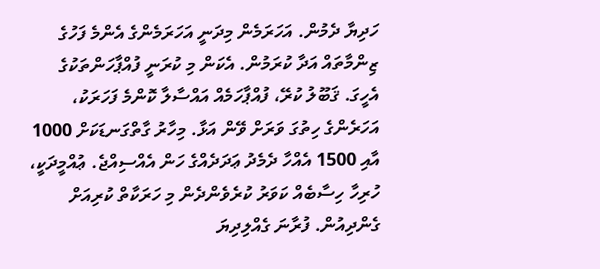ހަދިޔާ ދެމުން. އަހަރަމެން މިދަނީ އަހަރަމެންގެ އެންމެ ފަހުގެ ޒިންމާތައް އަދާ ކުރަމުން. އެކަން މި ކުރަނީ ފުއްޕާހަންތަކުގެ އެހީގަ. ޤަބޫލު ކުރޭ، ފުއްޕާހަމެއް އައްސާލާ ކޮންމެ ފަހަރަކު، އަހަރެންގެ ހިތުގަ ވަރަށް ވޭން އަޅާ. މިހާރު ގާތްގަނޑަކަށް 1000 އާއި 1500 އެއްހާ ދެމެދު ޢަދަދެއްގެ ހަން އެއްސިއްޖެ. ޢުއްމީދަކީ، ހުރިހާ ހިސާބެއް ކަވަރު ކުރެވެންދެން މި ހަރަކާތް ކުރިއަށް ގެންދިއުން. ފުރާނަ ގެއްލިދިޔަ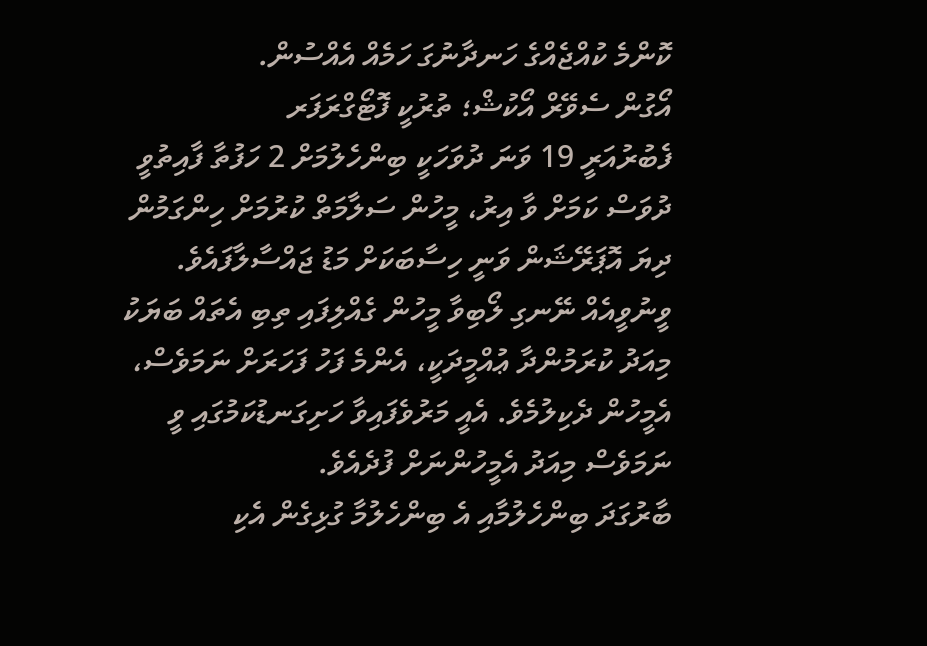ކޮންމެ ކުއްޖެއްގެ ހަނދާނުގަ ހަމެއް އެއްސުން.
އޯގުން ސެވޭރް އޯކުޝް؛ ތުރުކީ ފޮޓޯގްރަފަރ
ފެބުރުއަރީ 19 ވަނަ ދުވަހަކީ ބިންހެލުމަށް 2 ހަފުތާ ފާއިތުވީ ދުވަސް ކަމަށް ވާ އިރު، މީހުން ސަލާމަތް ކުރުމަށް ހިންގަމުން ދިޔަ އޮޕަރޭޝަން ވަނީ ހިސާބަކަށް މަޑު ޖައްސާލާފައެވެ. ވީނުވީއެއް ނޭނގި ލޯބިވާ މީހުން ގެއްލިފައި ތިބި އެތައް ބަޔަކު މިއަދު ކުރަމުންދާ ޢުއްމީދަކީ، އެންމެ ފަހު ފަހަރަށް ނަމަވެސް، އެމީހުން ދެކިލުމެވެ. އެއީ މަރުވެފައިވާ ހަށިގަނޑުކަމުގައި ވީ ނަމަވެސް މިއަދު އެމީހުންނަށް ފުދެއެވެ.
ބާރުގަދަ ބިންހެލުމާއި އެ ބިންހެލުމާ ގުޅިގެން އެކި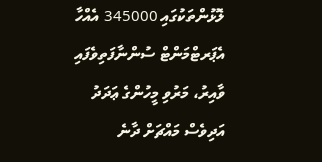ލޮޅުންތަކުގައި 345000 އެއްހާ އެޕަރޓްމަންޓް ސުންނާފަތިވެފައި ވާއިރު، މަރުވި މީހުންގެ ޢަދަދު އަދިވެސް މައްޗަށް ދާނެ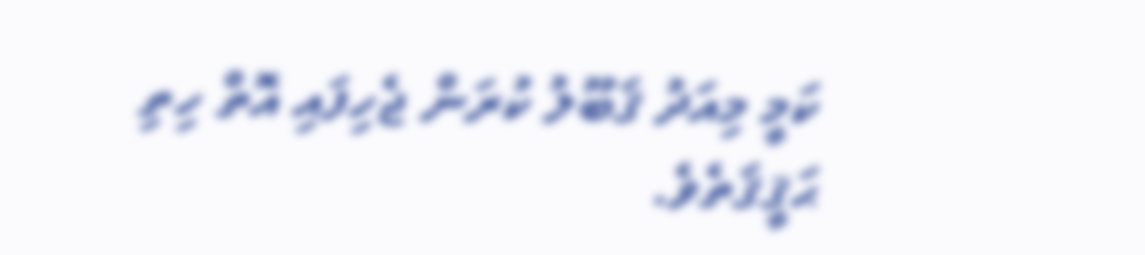ކަމީ މިއަދު ޤަބޫލު ކުރަން ޖެހިފައި އޮތް ހިތި ޙަޤީޤަތެވެ.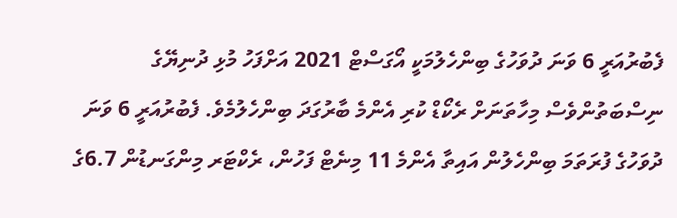ފެބުރުއަރީ 6 ވަނަ ދުވަހުގެ ބިންހެލުމަކީ އޯގަސްޓް 2021 އަށްފަހު މުޅި ދުނިޔޭގެ ނިސްބަތުންވެސް މިހާތަނަށް ރެކޯޑް ކުރި އެންމެ ބާރުގަދަ ބިންހެލުމެވެ. ފެބުރުއަރީ 6 ވަނަ ދުވަހުގެ ފުރަތަމަ ބިންހެލުން އައިތާ އެންމެ 11 މިނެޓް ފަހުން، ރެކްޓަރ މިންގަނޑުން 6.7ގެ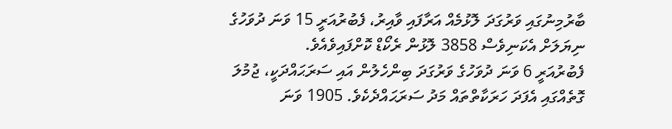ބާރުމިނުގައި ވަރުގަދަ ލޮޅުމެއް އަރާފައި ވާއިރު، ފެބުރުއަރީ 15 ވަނަ ދުވަހުގެ ނިޔަލަށް އެކަނިވެސް 3858 ލޮޅުން ރެކޯޑް ކޮށްފައިވެއެވެ.
ފެބުރުއަރީ 6 ވަނަ ދުވަހުގެ ވަރުގަދަ ބިންހެލުން އައި ސަރަޙައްދަކީ، ޖުމުލަ ގޮތެއްގައި އެފަދަ ހަރަކާތްތައް މަދު ސަރަޙައްދެކެވެ. 1905 ވަނަ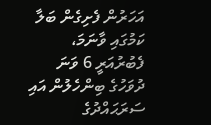އަހަރުން ފެށިގެން ބަލާ ކަމުގައި ވާނަމަ، ފެބުރުއަރީ 6 ވަނަ ދުވަހުގެ ބިންހެލުން އައި ސަރަޙައްދުގެ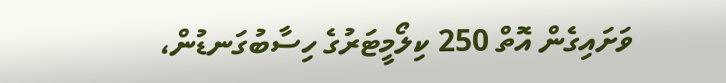ވަށައިގެން އޮތް 250 ކިލޯމީޓަރުގެ ހިސާބުގަނޑުން،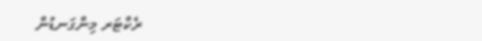ރެކްޓަރ މިންގަނޑުން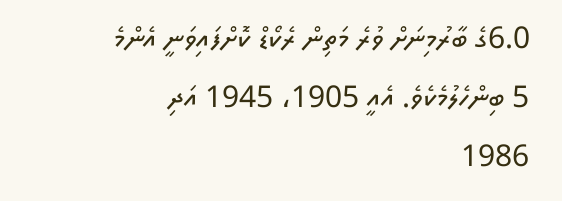6.0ގެ ބާރުމިނަށް ވުރެ މަތިން ރެކޯޑް ކޮށްފައިވަނީ އެންމެ 5 ބިންހެލުމެކެވެ. އެއީ 1905، 1945 އަދި 1986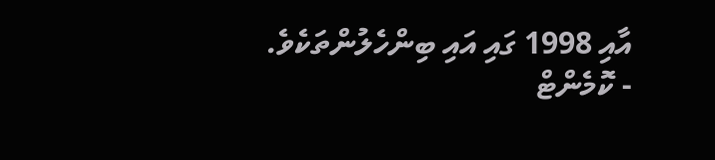އާއި 1998 ގައި އައި ބިންހެލުންތަކެވެ.
- ކޮމެންޓް